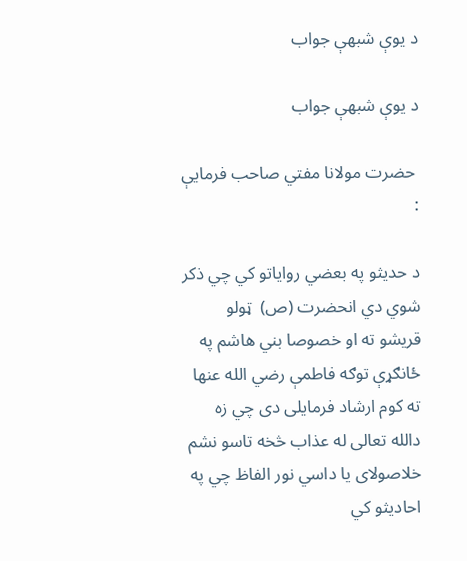د يوې شبهې جواب

د يوې شبهې جواب

 حضرت مولانا مفتي صاحب فرمايې :

د حديثو په بعضي رواياتو كي چي ذكر شوي دي انحضرت (ص)  ټولو  قريشو ته او خصوصا بني هاشم په ځانګړې توګه فاطمې رضي الله عنها ته كوم ارشاد فرمايلى دى چي زه دالله تعالى له عذاب څخه تاسو نشم خلاصولاى يا داسي نور الفاظ چي په احاديثو كي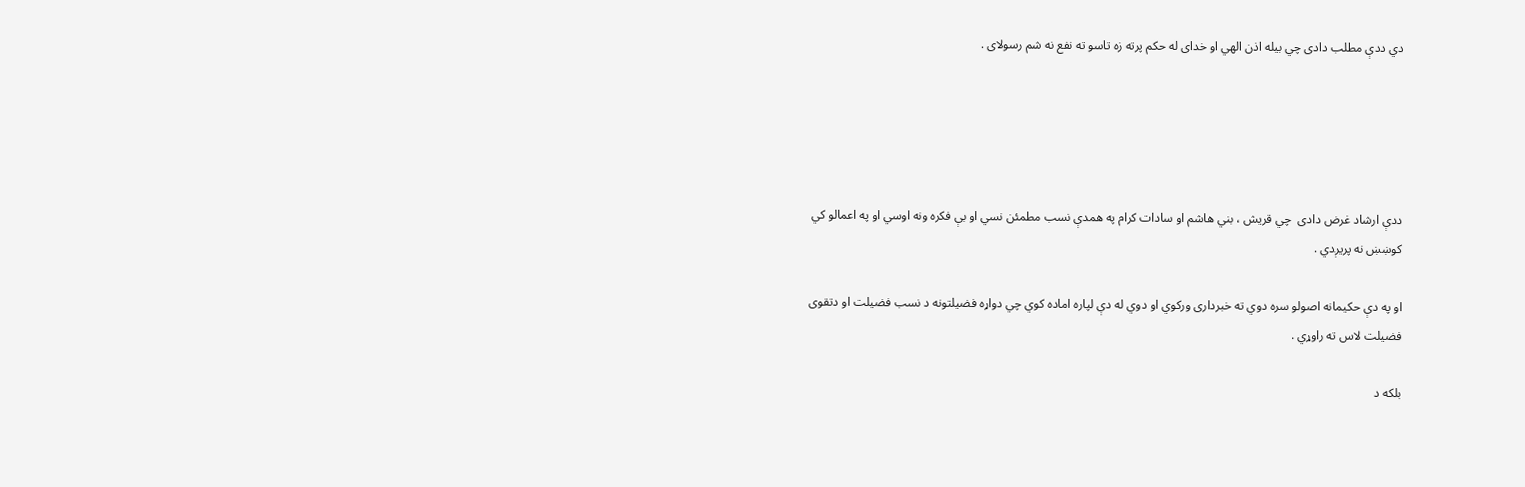دي ددې مطلب دادى چي بيله اذن الهي او خداى له حكم پرته زه تاسو ته نفع نه شم رسولاى .





ددې ارشاد غرض دادى  چي قريش ، بني هاشم او سادات كرام په همدې نسب مطمئن نسي او بې فكره ونه اوسي او په اعمالو كي كوښښ نه پريږدي .

او په دې حكيمانه اصولو سره دوي ته خبردارى وركوي او دوي له دې لپاره اماده كوي چي دواړه فضيلتونه د نسب فضيلت او دتقوى فضيلت لاس ته راوړي .

بلكه د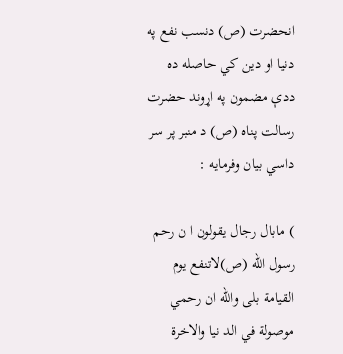انحضرت (ص) دنسب نفع په دنيا او دين كي حاصله ده ددې مضمون په اړوند حضرت رسالت پناه (ص) د منبر پر سر داسي بيان وفرمايه :

) مابال رجال يقولون ا ن رحم رسول الله (ص)لاتنفع يوم القيامة بلى والله ان رحمي موصولة في الد نيا والاخرة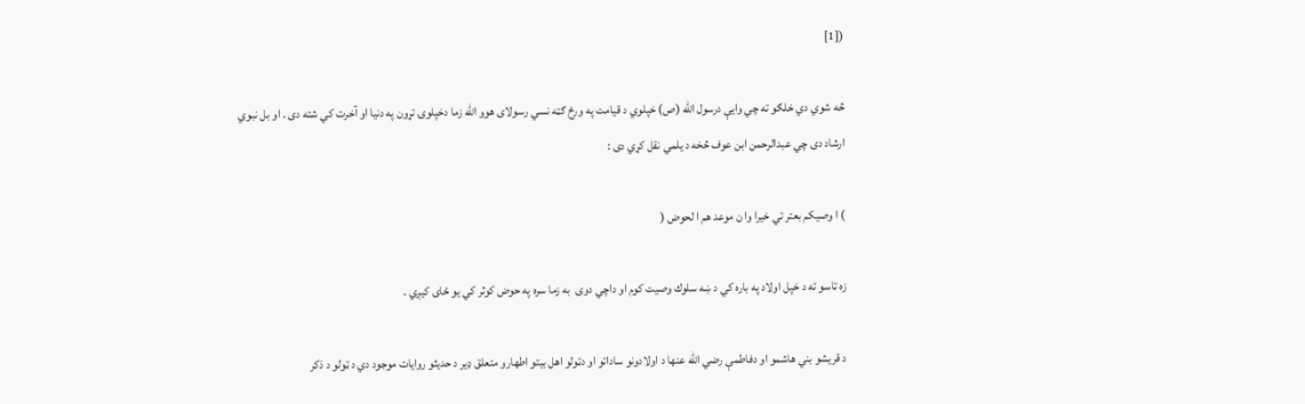([1]

څه شوي دي خلګو ته چي وايې درسول الله (ص) خپلوي د قيامت په ورځ ګټه نسي رسولاى هوو الله زما دخپلوۍ تړون په دنيا او آخرت كي شته دى . او بل نبوي ارشاد دى چي عبدالرحمن ابن عوف څخه د يلمي نقل كړي دى :

) ا وصيكم بعتر تي خيرا وا ن موعد هم ا لحوض (

زه تاسو ته د خپل اولاد په باره كي د ښه سلوك وصيت كوم او داچي دوی  به زما سره په حوض كوثر كي يو ځاى كيږي .

د قريشو بني هاشمو او دفاطمې رضي الله عنها د اولادونو ساداتو او دټولو اهل بيتو اطهارو متعلق ډير د حديثو روايات موجود دي د ټولو د ذكر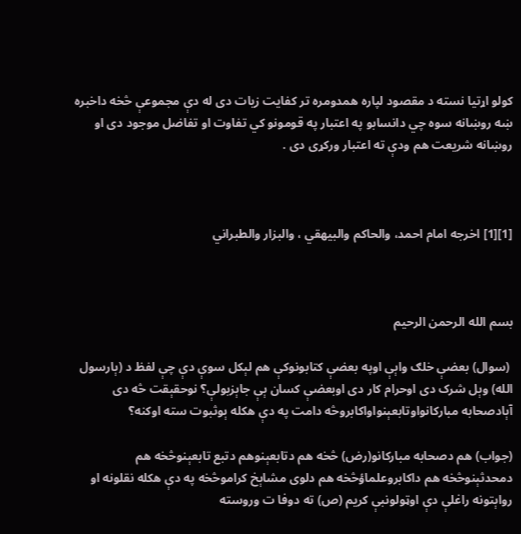كولو اړتيا نسته د مقصود لپاره همدومره تر كفايت زيات دى له دې مجموعې څخه داخبره ښه روښانه سوه چي دانسابو په اعتبار په قومونو كي تفاوت او تفاضل موجود دى او روښانه شريعت هم ودې ته اعتبار وركړى دى .



[1][1] اخرجه امام احمد، والحاكم والبيهقي ، والبزار والطبراني



بسم الله الرحمن الرحيم

 (سوال) بعضې خلګ واېې اوپه بعضې کتابونوکې هم لېکل سوې دې چې لفظ د (ېارسول الله) وېل شرک دی اوحرام کار دی اوبعضې کسان ېې جاېزبولې؟ نوحقېقت څه دی آېادصحابه مبارکانواوتابعېنواواکابروڅه دامت په دې هکله ېوثبوت سته اوکنه؟

(جواب) هم دصحابه مبارکانو(رض) څخه هم دتابعېنوهم دتبع تابعېنوڅخه هم دمحدثېنوڅخه هم داکابروعلماؤڅخه هم دلوی مشاېخ کراموڅخه په دې هکله نقلونه او رواېتونه راغلې دې اوټولونبې كريم (ص) ته دوفا ت وروسته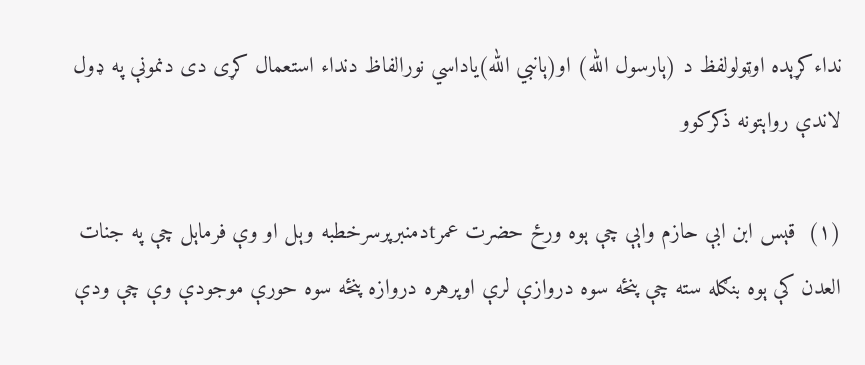نداءکړېده اوټولولفظ د (ېارسول الله) او(ېانبي الله)ياداسي نورالفاظ دنداء استعمال کړی دی دنمونې په ډول لاندې رواېتونه ذکرکوو

(۱)  قېس ابن ابې حازم واېې چې ېوه ورځ حضرت عمرtدمنبرپرسرخطبه وېل او وې فرماېل چې په جنات العدن کې ېوه بنګله سته چې پنځه سوه دروازې لرې اوپرهره دروازه پنځه سوه حورې موجودې وې چې ودې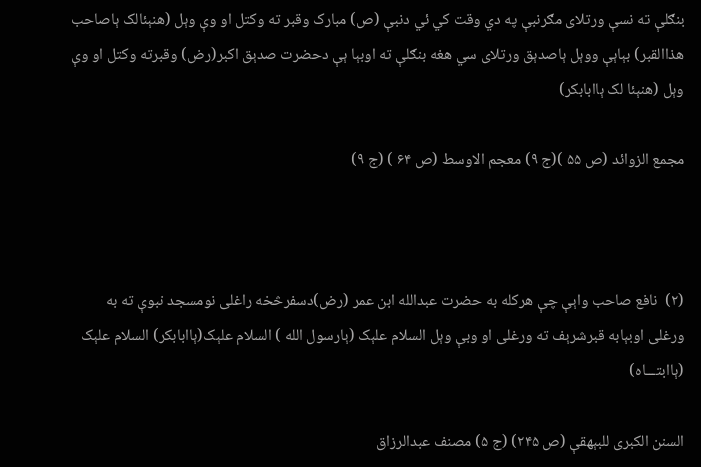بنګلې ته نسې ورتلای مګرنبې په دي وقت كي ئي دنبې (ص) مبارک وقبر ته وکتل او وې وېل (هنېئالک ېاصاحب هذاالقبر) بېاېې ووېل ېاصدېق ورتلای سي هغه بنګلې ته اوبېا ېې دحضرت صدېق اکبر(رض) وقبرته وکتل او وې وېل (هنېئا لک ېاابابکر)

مجمع الزوائد (ص ۵۵ )(ج ۹) معجم الاوسط (ص ۶۴ ) (ج ۹)



(۲)  نافع صاحب واېې چې هرکله به حضرت عبدالله ابن عمر (رض)دسفرڅخه راغلی نومسجد نبوې ته به ورغلی اوبېابه قبرشرېف ته ورغلی او وبې وېل السلام علېک (ېارسول الله ) السلام علېک(ېاابابکر) السلام علېک (ېاابتـــاه)

السنن الکبری للبېهقې (ص ۲۴۵) (ج ۵) مصنف عبدالرزاق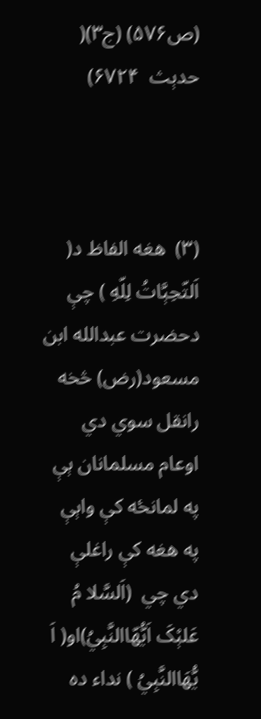(ص۵۷۶) (ج۳)( حدېث  ۶۷۲۴)



(۳)  هغه الفاظ د( اَلتّحِېَّاتُ لِلّهِ ) چې دحضرت عبدالله ابن مسعود(رض) څخه رانقل سوي دي اوعام مسلمانان ېې په لمانځه کې واېې په هغه کې راغلې دي چي  (اَلسَّلا مُ عَلېْکَ اَيُّهّاالنَّبِيُ)او( اَ يُّهَاالنَّبِيُ ) ندا‌ء ده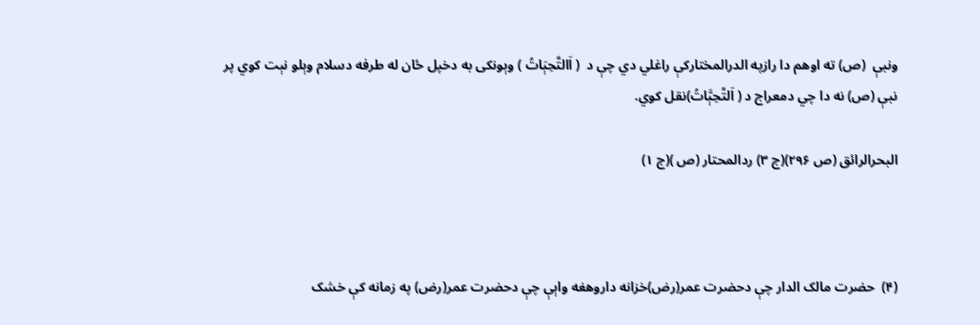ونبې  (ص) ته اوهم دا رازپه الدرالمختارکې راغلي دي چې د  ( اَالتَّحِېَاتُ ) وېونکی به دخپل ځان له طرفه دسلام وېلو نېت کوي پر نبې (ص) نه دا چي دمعراج د ( اَلتَّحِېَّاتُ)نقل کوي.

البحرالرا‌ئق (ص ۲۹۶)(ج ۳) ردالمحتار (ص )(ج ۱)



(۴)  حضرت مالک الدار چې دحضرت عمر(رض)خزانه داروهغه واېې چې دحضرت عمر(رض) په زمانه کې خشک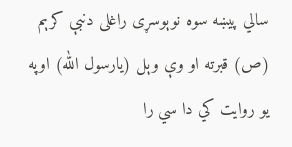سالي پيښه سوه نوېوسړی راغلی دنبې کرېم (ص) قبرته او وې وېل (يارسول الله) اوپه يو روايت کي دا سي را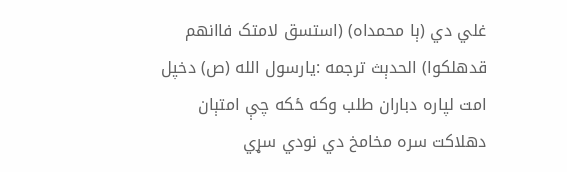غلي دي (ېا محمداه) (استسق لامتک فاانهم قدهلکوا) الحدېث ترجمه :يارسول الله (ص) دخپل امت لپاره دباران طلب وکه ځکه چې امتېان دهلاکت سره مخامخ دي نودي سړي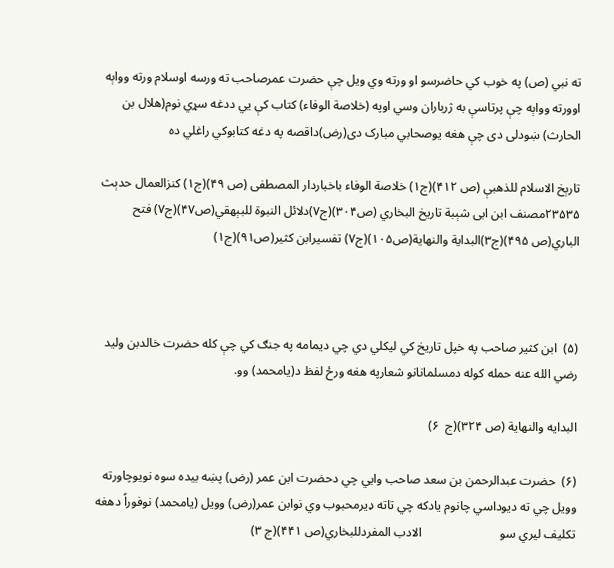ته نبي (ص) په خوب کي حاضرسو او ورته وي ويل چې حضرت عمرصاحب ته ورسه اوسلام ورته وواېه   اوورته وواېه چې پرتاسې به ژرباران وسي اوپه (خلاصة الوفاء) کتاب کې يي ددغه سړي نوم(هلال بن الحارث) ښودلی دی چې هغه يوصحابي مبارک دی(رض)داقصه په دغه کتابوکي راغلي ده

تارېخ الاسلام للذهبې (ص ۴۱۲)(ج۱) خلاصة الوفاء باخباردار المصطفی (ص ۴۹)(ج۱) کنزالعمال حدېث ۲۳۵۳۵مصنف ابن ابی شېبة تاريخ البخاري (ص۳۰۴)(ج۷)دلا‌ئل النبوة للبېهقي(ص۴۷)(ج۷) فتح الباري(ص ۴۹۵)(ج۳)البداية والنهاية(ص۱۰۵)(ج۷) تفسيرابن کثير(ص۹۱)(ج۱)



(۵)  ابن کثير صاحب په خپل تاريخ کي ليکلي دي چي ديمامه په جنګ کي چې کله حضرت خالدبن وليد رضي الله عنه حمله کوله دمسلمانانو شعارپه هغه ورځ لفظ د(يامحمد) وو.

البدايه والنهاية (ص ۳۲۴)(ج  ۶)

(۶)  حضرت عبدالرحمن بن سعد صاحب وايي چي دحضرت ابن عمر (رض) پښه بيده سوه نويوچاورته وويل چي ته ديوداسي چانوم يادکه چي تاته ډيرمحبوب وي نوابن عمر(رض) وويل (يامحمد) نوفوراً دهغه تکليف ليري سو                         الادب المفردللبخاري(ص ۴۴۱)(ج ۳)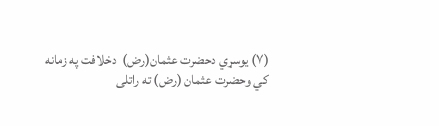(۷) يوسړي دحضرت عثمان(رض)  دخلافت په زمانه کي وحضرت عثمان (رض) ته راتلی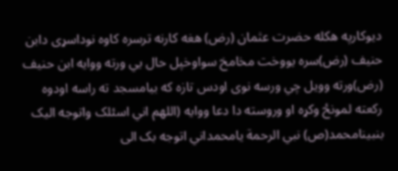ديوکارپه هکله حضرت عثمان (رض) هغه کارنه ترسره کاوه نوداسړی دابن حنيف (رض)سره يووخت مخامخ سواوخپل حال يي ورته ووايه ابن حنيف (رض)ورته وويل چي ورسه نوی اودس تازه که بيامسجد ته راسه اودوه رکعته لمونځ وکړه او وروسته دا دعا ووايه (اللهم اني اسئلک واتوجه اليک بنبينامحمد(ص) نبي الرحمة يامحمداني اتوجه بک الی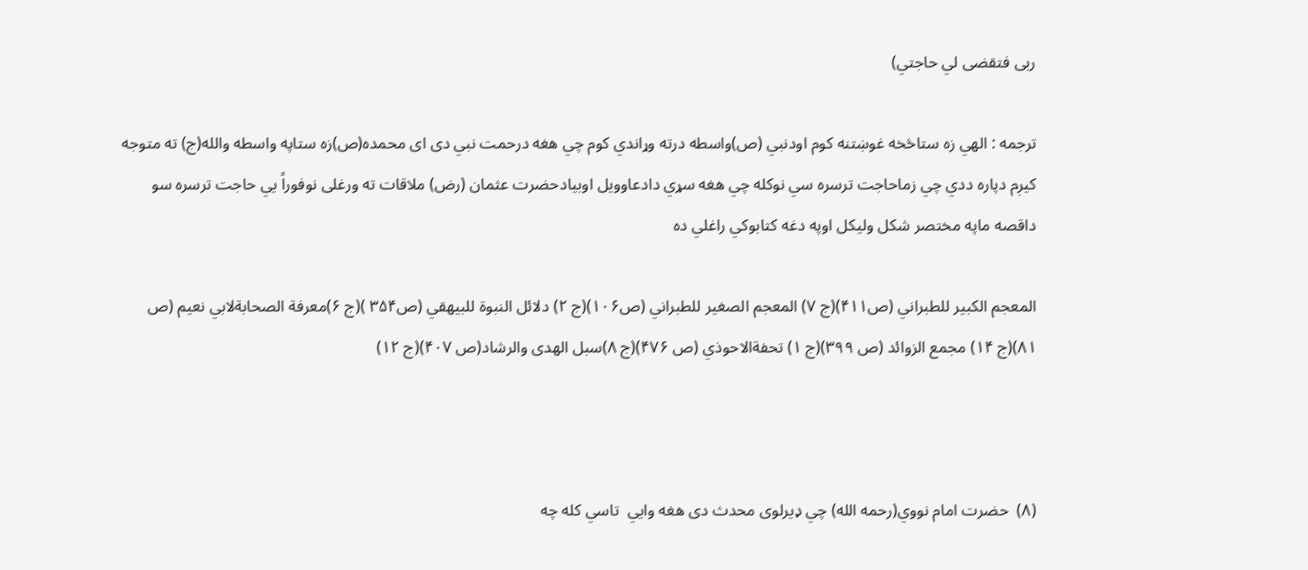ربی فتقضی لي حاجتي)

ترجمه : الهي زه ستاڅخه غوښتنه کوم اودنبي (ص)واسطه درته وړاندي کوم چي هغه درحمت نبي دی ای محمده(ص)زه ستاپه واسطه والله(ج) ته متوجه کيږم دپاره ددي چي زماحاجت ترسره سي نوکله چي هغه سړي دادعاوويل اوبيادحضرت عثمان (رض) ملاقات ته ورغلی نوفوراً يي حاجت ترسره سو داقصه ماپه مختصر شکل وليکل اوپه دغه کتابوکي راغلي ده

المعجم الکبير للطبراني (ص۴۱۱)(ج ۷) المعجم الصغير للطبراني (ص۱۰۶)(ج ۲) دلائل النبوة للبيهقي (ص۳۵۴ )(ج ۶)معرفة الصحابةلابي نعيم (ص ۸۱)(ج ۱۴) مجمع الزوائد (ص ۳۹۹)(ج ۱) تحفةالاحوذي (ص ۴۷۶)(ج ۸)سبل الهدی والرشاد(ص ۴۰۷)(ج ۱۲)



(۸)  حضرت امام نووي(رحمه الله) چي ډيرلوی محدث دی هغه وايي  تاسي کله چه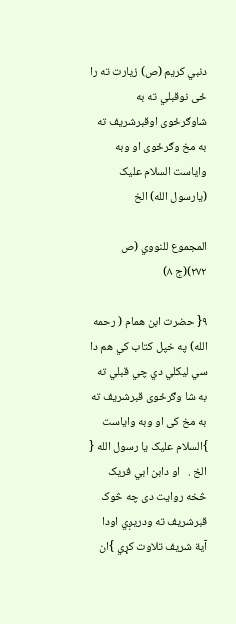دنبي كريم (ص) زيارت ته را ځی نوقبلي ته به شاوګرځوی اوقبرشريف ته به مخ وګرځوی او وبه واياست السلام عليک (يارسول الله) الخ

المجموع للنووي (ص ۲۷۲)(ج ۸)

۹{ حضرت ابن همام ( رحمه الله) په خپل کتاب کي هم دا سي ليکلي دي چي قبلي ته به شا وګرځوی قبرشريف ته به مخ کی او وبه واياست }السلام عليک يا رسول الله { الخ .   او دابن ابي فريک څخه روايت دی چه څوک قبرشريف ته ودريږي اودا آية شريف تلاوت کړي }ان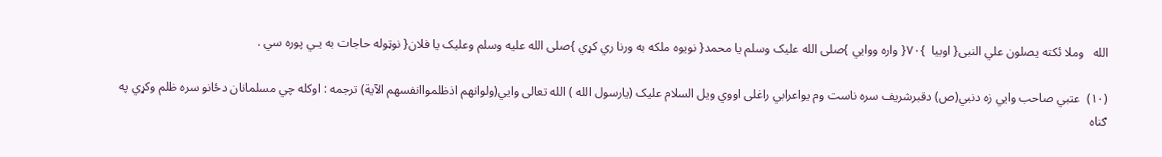الله   وملا ئکته يصلون علي النبی{ اوبيا  }۷۰{ واره ووايي }صلی الله عليک وسلم يا محمد{ نويوه ملکه به ورنا ري کړي }صلی الله عليه وسلم وعليک يا فلان{ نوټوله حاجات به يـي پوره سي .

(۱۰)  عتبي صاحب وايي زه دنبي(ص) دقبرشريف سره ناست وم يواعرابي راغلی اووي ويل السلام عليک (يارسول الله ) الله تعالی وايي(ولوانهم اذظلمواانفسهم الآية) ترجمه : اوکله چي مسلمانان دځانو سره ظلم وکړي په ګناه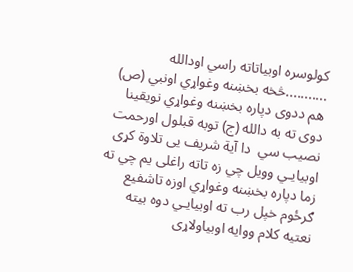کولوسره اوبياتاته راسي اودالله ...........څخه بخښنه وغواړي اونبي (ص) هم ددوی دپاره بخښنه وغواړي نويقينا دوی ته به دالله (ج) توبه قبلول اورحمت نصيب سي  دا آية شريف يی تلاوة کړی اوبيايـي وويل چي زه تاته راغلی يم چي ته زما دپاره بخښنه وغواړي اوزه تاشفيع ګرځوم خپل رب ته اوبيايـي دوه بيته نعتيه کلام ووايه اوبياولاړی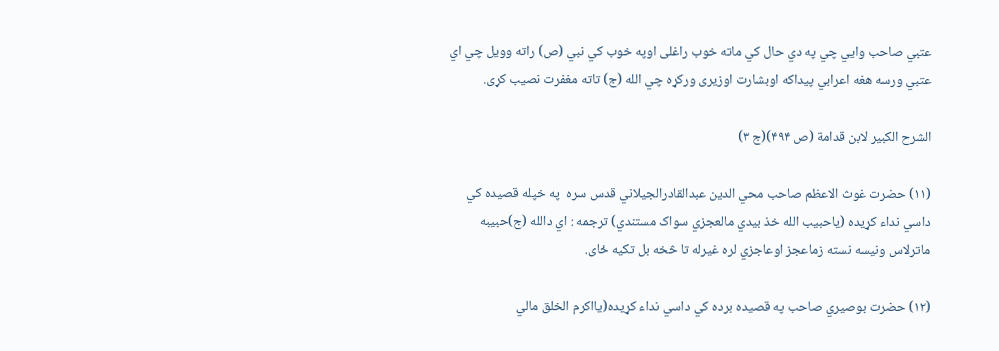عتبي صاحب وايي چي په دي حال کي ماته خوب راغلی اوپه خوب کي نبي (ص) راته وويل چي اي عتبي ورسه هغه اعرابي پيداکه اوبشارت اوزيری ورکړه چي الله (ج) تاته مغفرت نصيب کړی.

الشرح الکبير لابن قدامة (ص ۴۹۴)(ج ۳)

(۱۱) حضرت غوث الاعظم صاحب محي الدين عبدالقادرالجيلاني قدس سره  په خپله قصيده کي داسي ندا‌‌ء کړيده (ياحبيب الله خذ بيدي مالعجزي سواک مستندي) ترجمه : اي دالله (ج)حبيبه ماترلاس ونيسه نسته زماعجز اوعاجزي لره غيرله تا څخه بل تکيه ځای.

(۱۲) حضرت بوصيري صاحب په قصيده برده کي داسي ندا‌ء کړيده(يااکرم الخلق مالي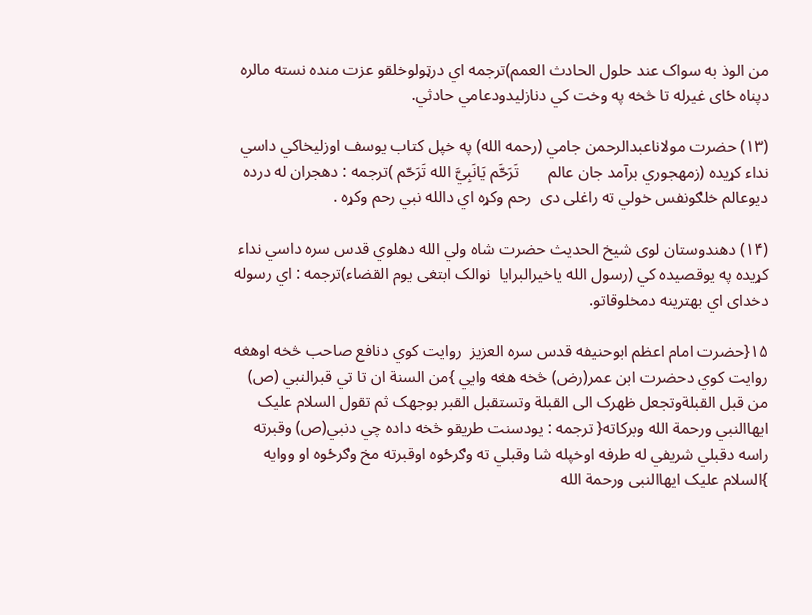من الوذ به سواک عند حلول الحادث العمم)ترجمه اي درټولوخلقو عزت منده نسته مالره دپناه ځای غيرله تا څخه په وخت کي دنازليدودعامي حادثي.

(۱۳) حضرت مولاناعبدالرحمن جامي (رحمه الله) په خپل کتاب يوسف اوزليخاکي داسي نداء کړيده (زمهجوري برآمد جان عالم       تَرَحَّم يَانَبِيَّ الله تَرَحّم )ترجمه : دهجران له درده ديوعالم خلګونفس خولي ته راغلی دی  رحم وکړه اي دالله نبي رحم وکړه .

(۱۴) دهندوستان لوی شيخ الحديث حضرت شاه ولي الله دهلوي قدس سره داسي نداء کړيده په يوقصيده کي (رسول الله ياخيرالبرايا  نوالک ابتغی يوم القضاء)ترجمه : اي رسوله دخدای اي بهترينه دمخلوقاتو.

۱۵{حضرت امام اعظم ابوحنيفه قدس سره العزيز  روايت کوي دنافع صاحب څخه اوهغه روايت کوي دحضرت ابن عمر(رض) څخه هغه وايي }من السنة ان تا تي قبرالنبي (ص) من قبل القبلةوتجعل ظهرک الی القبلة وتستقبل القبر بوجهک ثم تقول السلام عليک ايهاالنبي ورحمة الله وبرکاته{ ترجمه : يودسنت طريقو څخه داده چي دنبي(ص) وقبرته راسه دقبلي شريفي له طرفه اوخپله شا وقبلي ته وګرځوه اوقبرته مخ وګرځوه او ووايه }السلام عليک ايهاالنبی ورحمة الله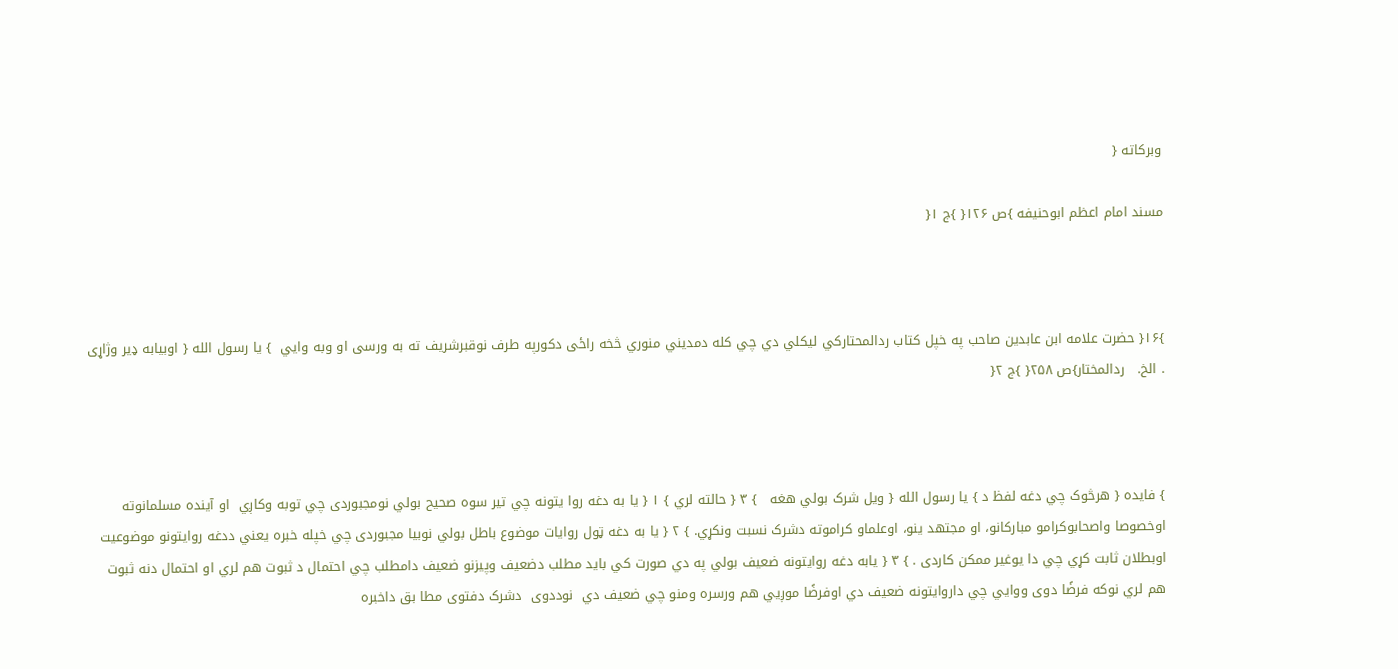وبرکاته {

مسند امام اعظم ابوحنيفه }ص ۱۲۶{ }ج ۱{



}۱۶{ حضرت علامه ابن عابدين صاحب په خپل کتاب ردالمحتارکي ليکلي دي چي کله دمديني منوري څخه راځی دکورپه طرف نوقبرشريف ته به ورسی او وبه وايي  } يا رسول الله { اوبيابه ډير وژاړی . الخ.   ردالمختار}ص ۲۵۸{ }ج ۲{



} فايده { هرڅوک چي دغه لفظ د } يا رسول الله { ويل شرک بولي هغه   } ۳ { حالته لري } ۱ { يا به دغه روا يتونه چي تير سوه صحيح بولي نومجبوردی چي توبه وکاږي  او آينده مسلمانوته اوخصوصا واصحابوکرامو مبارکانو، او مجتهد ينو، اوعلماو کراموته دشرک نسبت ونکړي. } ۲ { يا به دغه ټول روايات موضوع باطل بولي نوبيا مجبوردی چي خپله خبره يعني ددغه روايتونو موضوعيت اوبطلان ثابت کړي چي دا يوغير ممکن کاردی . } ۳ { يابه دغه روايتونه ضعيف بولي په دي صورت کي بايد مطلب دضعيف وپيزنو ضعيف دامطلب چي احتمال د ثبوت هم لري او احتمال دنه ثبوت هم لري نوکه فرضًا دوی ووايي چي داروايتونه ضعيف دي اوفرضًا موږيي هم ورسره ومنو چي ضعيف دي  نوددوی  دشرک دفتوی مطا بق داخبره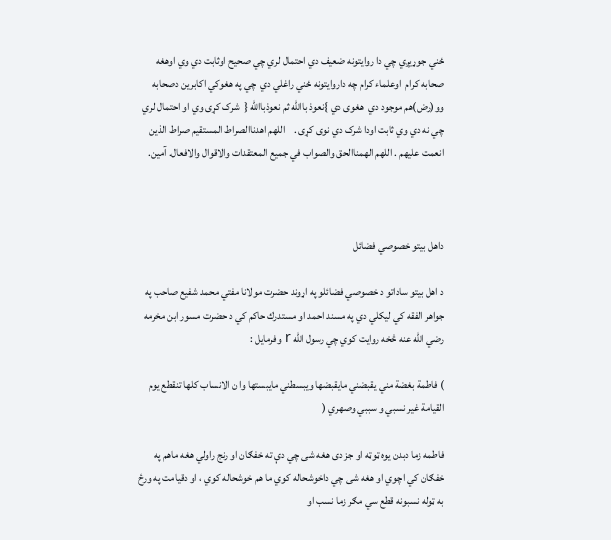ځني جوړيږي چي دا روايتونه ضعيف دي احتمال لري چي صحيح اوثابت دي وي اوهغه صحابه کرام  اوعلماء کرام چه داروايتونه ځني راغلي دي  چي په هغوکي اکابرين دصحابه وو(رض)هم موجود دي  هغوی دي }نعوذ باالله ثم نعوذباالله {  شرک کړی وي او احتمال لري چي نه دي وي ثابت اودا شرک دي نوی کړی .    اللهم اهدناالصراط المستقيم صراط الذين انعمت عليهم . اللهم الهمناالحق والصواب في جميع المعتقدات والاقوال والافعال. آمين.



داهل بيتو خصوصي فضائل

د اهل بيتو ساداتو د خصوصي فضائلو په اړوند حضرت مولانا مفتي محمد شفيع صاحب په جواهر الفقه كي ليكلي دي په مسند احمد او مستدرك حاكم كي د حضرت مسور ابن مخرمه رضي الله عنه څخه روايت كوي چي رسول الله r وفرمايل :

) فاطمة بغضة مني يقبضني مايقبضها ويبسطني مايبستها وا ن الانساب كلها تنقطع يوم القيامة غير نسبي و سببي وصهري (

فاطمه زما دبدن يوه ټوټه او جز دى هغه شى چي دې ته خفګان او رنج راولي هغه ماهم په خفګان كي اچوي او هغه شى چي داخوشحاله كوي ما هم خوشحاله كوي ، او دقيامت په ورځ به ټوله نسبونه قطع سي مګر زما نسب او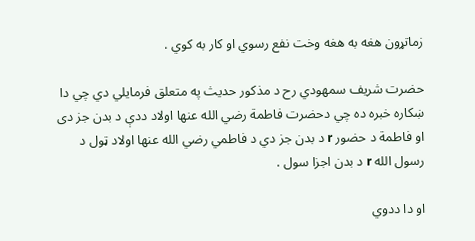زماتړون هغه به هغه وخت نفع رسوي او كار به كوي .

حضرت شريف سمهودي رح د مذكور حديث په متعلق فرمايلي دي چي دا ښكاره خبره ده چي دحضرت فاطمة رضي الله عنها اولاد ددې د بدن جز دى او فاطمة د حضور r د بدن جز دي د فاطمي رضي الله عنها اولاد ټول د رسول الله r د بدن اجزا سول .

او دا ددوي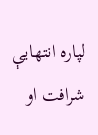لپاره انتهايې شرافت او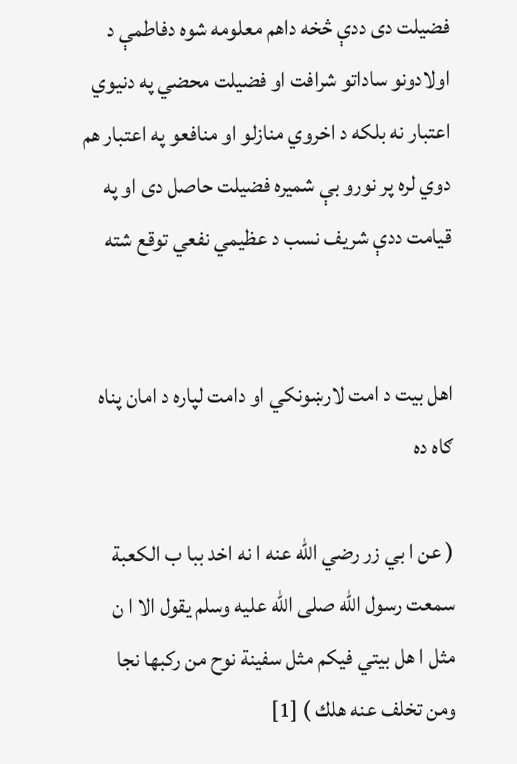فضيلت دى ددې څخه داهم معلومه شوه دفاطمې د اولادونو ساداتو شرافت او فضيلت محضي په دنيوي اعتبار نه بلكه د اخروي منازلو او منافعو په اعتبار هم دوي لره پر نورو بې شميره فضيلت حاصل دى او په قيامت ددې شريف نسب د عظيمي نفعي توقع شته


اهل بيت د امت لارښونكي او دامت لپاره د امان پناه ګاه ده

( عن ا بي زر رضي الله عنه ا نه اخد ببا ب الكعبة سمعت رسول الله صلى الله عليه وسلم يقول الا ا ن مثل ا هل بيتي فيكم مثل سفينة نوح من ركبها نجا ومن تخلف عنه هلك ) [1]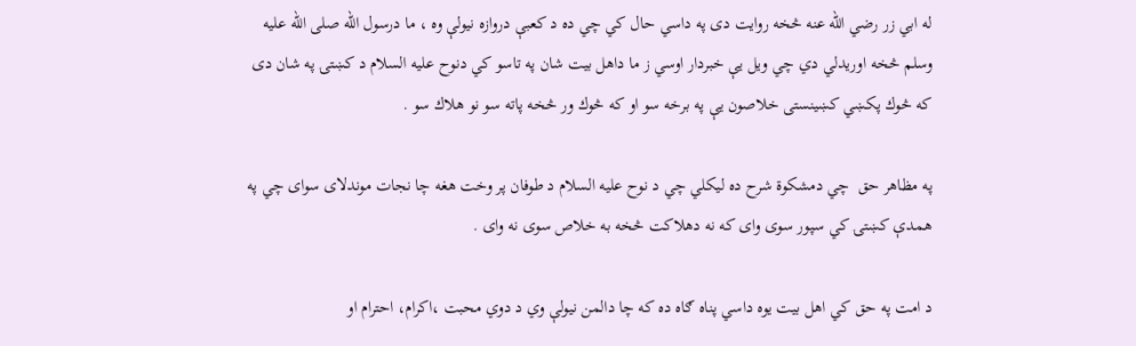له ابي زر رضي الله عنه څخه روايت دى په داسي حال كي چي ده د كعبې دروازه نيولې وه ، ما درسول الله صلى الله عليه وسلم څخه اوريدلي دي چي ويل يې خبردار اوسي ز ما داهل بيت شان په تاسو كي دنوح عليه السلام د كښتۍ په شان دى كه څوك پكښي كښينستى خلاصون يې په برخه سو او كه څوك ور څخه پاته سو نو هلاك سو .

په مظاهر حق  چي دمشكوة شرح ده ليكلي چي د نوح عليه السلام د طوفان پر وخت هغه چا نجات موندلاى سواى چي په همدې كښتۍ كي سپور سوى واى كه نه دهلاكت څخه به خلاص سوى نه واى .

د امت په حق كي اهل بيت يوه داسي پناه ګاه ده كه چا دالمن نيولې وي د دوي محبت ،اكرام، احترام او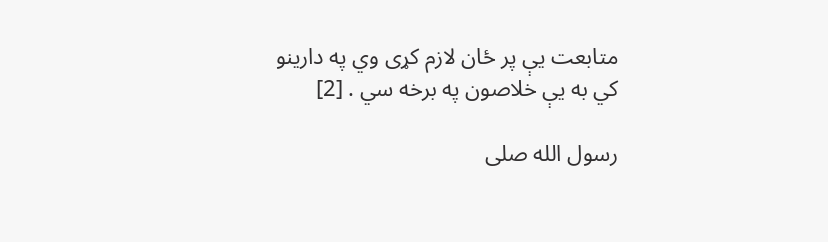متابعت يې پر ځان لازم كړى وي په دارينو كي به يې خلاصون په برخه سي . [2]

رسول الله صلى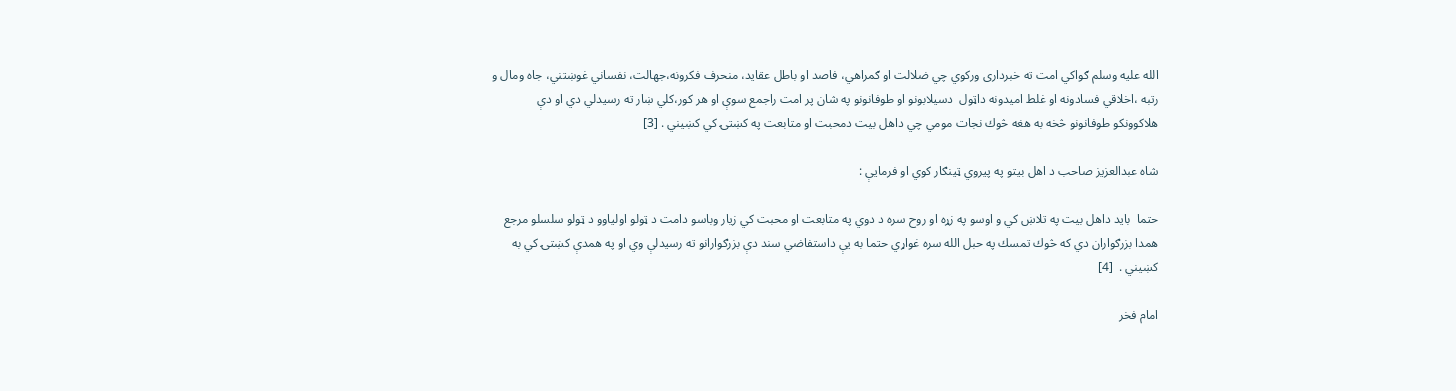الله عليه وسلم ګواكي امت ته خبردارى وركوي چي ضلالت او ګمراهي، فاصد او باطل عقايد، منحرف فكرونه،جهالت، نفساني غوښتني، جاه ومال و رتبه ،اخلاقي فسادونه او غلط اميدونه داټول  دسيلابونو او طوفانونو په شان پر امت راجمع سوې او هر كور،كلي ښار ته رسيدلي دي او دې هلاكوونكو طوفانونو څخه به هغه څوك نجات مومي چي داهل بيت دمحبت او متابعت په كښتۍ كي كښيني . [3]

شاه عبدالعزيز صاحب د اهل بيتو په پيروي ټينګار كوي او فرمايې :

حتما  بايد داهل بيت په تلاښ كي و اوسو په زړه او روح سره د دوي په متابعت او محبت كي زيار وباسو دامت د ټولو اولياوو د ټولو سلسلو مرجع همدا بزرګواران دي كه څوك تمسك په حبل الله سره غواړي حتما به يې داستفاضي سند دې بزرګوارانو ته رسيدلې وي او په همدې كښتۍ كي به كښيني .  [4]

امام فخر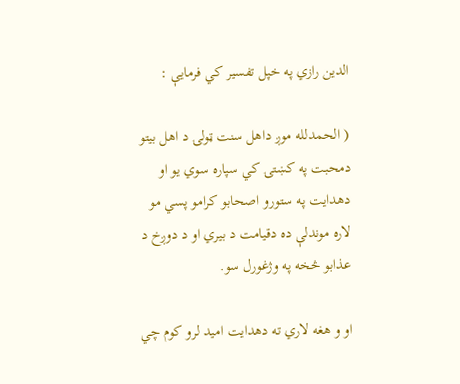الدين رازي په خپل تفسير كي فرمايې :

( الحمدلله موږ داهل سنت ټولۍ د اهل بيتو دمحبت په كښتۍ كي سپاره سوي يو او دهدايت په ستورو اصحابو كرامو پسي مو لاره موندلې ده دقيامت د بيري او د دوږخ د عذابو څخه په وژغورل سو.

او و هغه لاري ته دهدايت اميد لرو كوم چي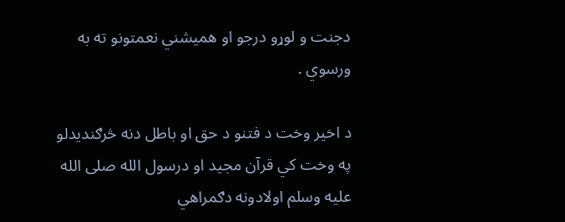دجنت و لوړو درجو او هميشني نعمتونو ته به ورسوي .

د اخير وخت د فتنو د حق او باطل دنه څرګنديدلو په وخت كي قرآن مجيد او درسول الله صلى الله عليه وسلم اولادونه دګمراهي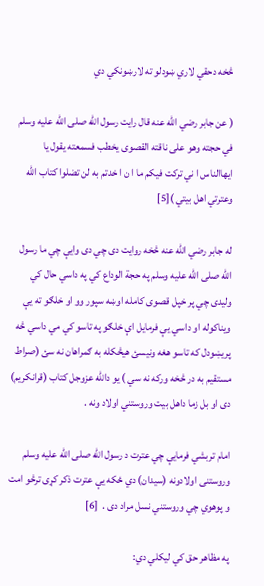څخه دحقي لاري ښودلو ته لارښونكي دي

( عن جابر رضي الله عنه قال رايت رسول الله صلى الله عليه وسلم في حجته وهو على ناقته القصوى يخطب فسمعته يقول يا ايهاالناس ا ني تركت فيكم ما ا ن ا خدتم به لن تضلوا كتاب الله وعترتي اهل بيتي )[5]

له جابر رضي الله عنه څخه روايت دى چي دى وايې چي ما رسول الله صلى الله عليه وسلم په حجة الوداع كي په داسي حال كي وليدى چي پر خپل قصوى كامله اوښه سپور وو او خلګو ته يې ويناكوله او داسي يې فرمايل اې خلګو په تاسو كي مي داسي څه پريښودل كه تاسو هغه ونيسئ هيڅكله به ګمراهان نه سئ (صراط مستقيم به در څخه وركه نه سي ) يو دالله عزوجل كتاب (قرانكريم) دى او بل زما داهل بيت وروستني اولاد ونه .

امام تربشي فرمايې چي عترت د رسول الله صلى الله عليه وسلم وروستنى اولادونه (سيدان) دي ځكه يې عترت ذكر كړى ترڅو امت و پوهوي چي وروستني نسل مراد دى .  [6]

په مظاهر حق كي ليكلي دي: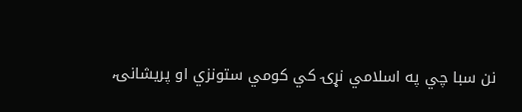نن سبا چي په اسلامي نړۍ كي كومي ستونزي او پريشانۍ،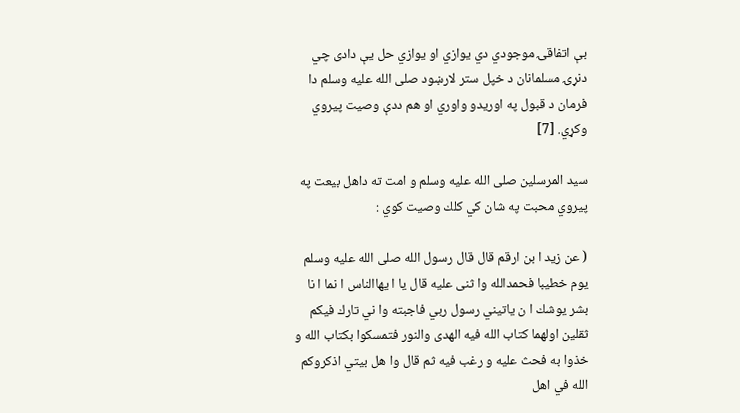بې اتفاقۍ موجودي دي يوازي او يوازي حل يې دادى چي دنړۍ مسلمانان د خپل ستر لارښود صلى الله عليه وسلم دا فرمان د قبول په اوريدو واوري او هم ددې وصيت پيروي وكړي. [7]

سيد المرسلين صلى الله عليه وسلم و امت ته داهل بيعت په پيروي محبت په شان كي كلك وصيت كوي :

( عن زيد ا بن ارقم قال قال رسول الله صلى الله عليه وسلم يوم خطيبا فحمدالله وا ثنى عليه قال يا ا يهاالناس ا نما ا نا بشر يوشك ا ن ياتيني رسول ربي فاجبته وا ني تارك فيكم ثقلين اولهما كتاب الله فيه الهدى والنور فتمسكوا بكتاب الله و خذوا به فحث عليه و رغب فيه ثم قال وا هل بيتي اذكروكم الله في اهل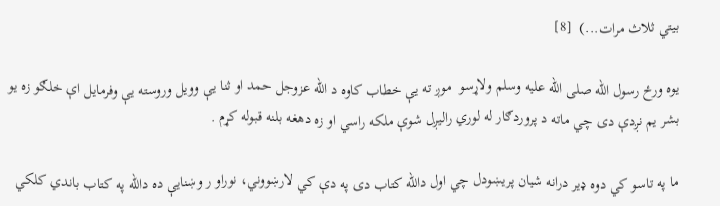بيتي ثلاث مرات...)  [8]

يوه ورځ رسول الله صلى الله عليه وسلم ولاړسو  موږ ته يې خطاب كاوه د الله عزوجل حمد او ثنا يې وويل وروسته يې وفرمايل اې خلګو زه يو بشر يم نږدې دى چي ماته د پروردګار له لوري راليږل شوې ملكه راسي او زه دهغه بلنه قبوله كړم .

ما په تاسو كي دوه ډير درانه شيان پريښودل چي اول دالله كتاب دى په دې كي لارښووني، نوراو ر وښنايې ده دالله په كتاب باندي كلكي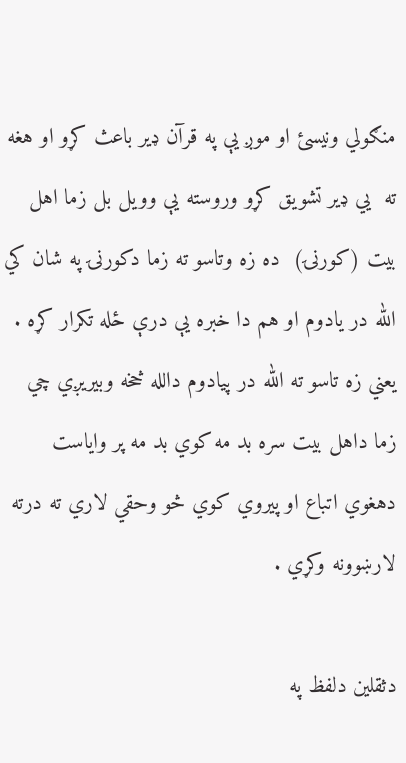منګولي ونيسئ او موږ يې په قرآن ډير باعث كړو او هغه ته  يي ډير تشويق كړو وروسته يې وويل بل زما اهل بيت (كورنۍ)  ده زه وتاسو ته زما دكورنۍ په شان كي الله در يادوم او هم دا خبره يې درې ځله تكرار كړه . يعني زه تاسو ته الله در پيادوم دالله څخه وبيريږي چي زما داهل بيت سره بد مه كوي بد مه پر واياست دهغوي اتباع او پيروي كوي څو وحقي لاري ته درته لارښوونه وكړي .

دثقلين دلفظ په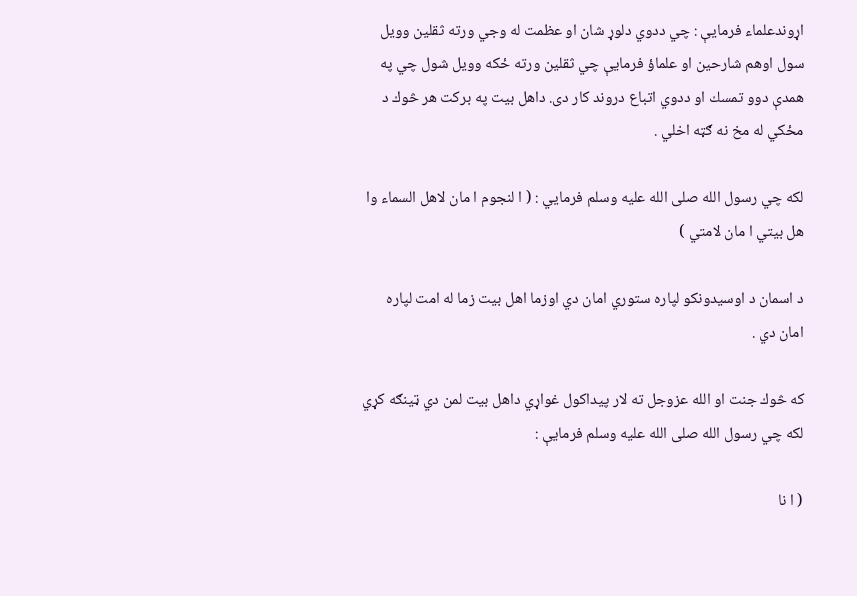اړوندعلماء فرمايې : چي ددوي دلوړ شان او عظمت له وجي ورته ثقلين وويل سول اوهم شارحين او علماؤ فرمايې چي ثقلين ورته ځكه وويل شول چي په همدې دوو تمسك او ددوي اتباع دروند كار دى. داهل بيت په بركت هر څوك د مځكي له مخ نه ګټه اخلي .

لكه چي رسول الله صلى الله عليه وسلم فرمايي : ( ا لنجوم ا مان لاهل السماء وا هل بيتي ا مان لامتي )

د اسمان د اوسيدونكو لپاره ستوري امان دي اوزما اهل بيت زما له امت لپاره امان دي .

كه څوك جنت او الله عزوجل ته لار پيداكول غواړي داهل بيت لمن دي ټينګه كړي  لكه چي رسول الله صلى الله عليه وسلم فرمايې :

( ا نا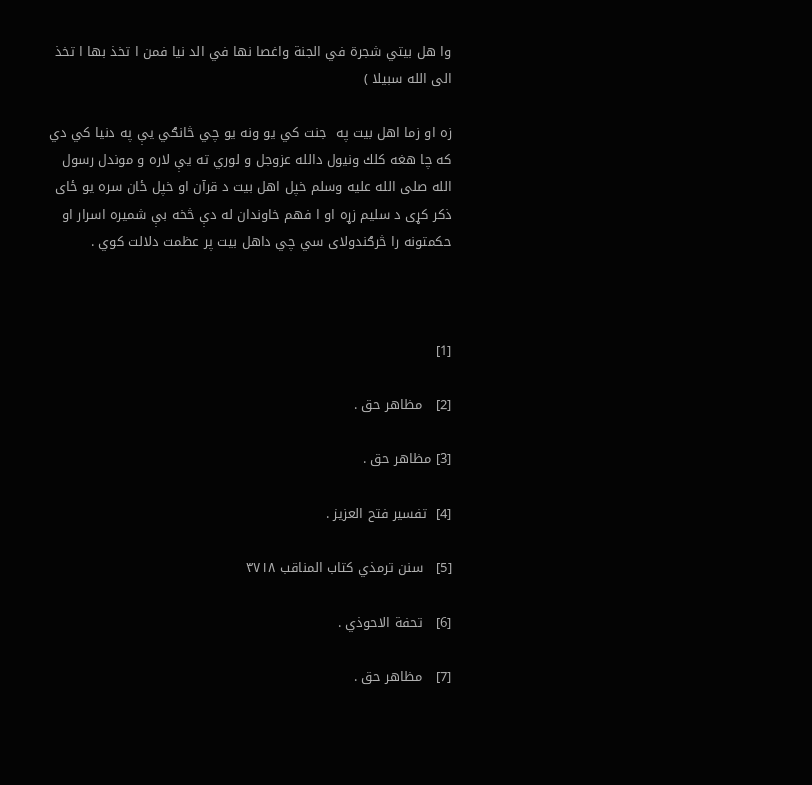وا هل بيتي شجرة في الجنة واغصا نها في الد نيا فمن ا تخذ بها ا تخذ الى الله سبيلا )

زه او زما اهل بيت په  جنت كي يو ونه يو چي څانګي يې په دنيا كي دي كه چا هغه كلك ونيول دالله عزوجل و لوري ته يې لاره و موندل رسول الله صلى الله عليه وسلم خپل اهل بيت د قرآن او خپل ځان سره يو ځاى ذكر كړى د سليم زړه او ا فهم خاوندان له دې څخه بې شميره اسرار او حكمتونه را څرګندولاى سي چي داهل بيت پر عظمت دلالت كوي .



[1]

[2]   مظاهر حق .

[3] مظاهر حق .

[4]  تفسير فتح العزيز .

[5]   سنن ترمذي كتاب المناقب ۳۷۱۸

[6]   تحفة الاحوذي .

[7]   مظاهر حق .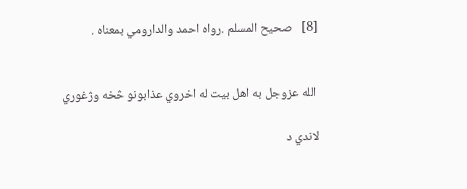[8]   صحيح المسلم .رواه احمد والدارومي بمعناه .


 الله عزوجل به اهل بيت له اخروي عذابونو څخه وژغوري

لاندي د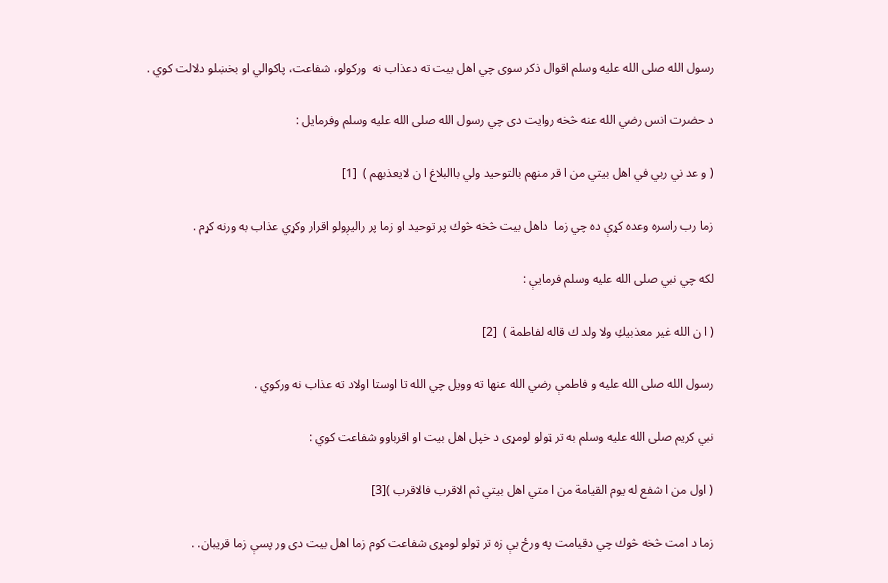رسول الله صلى الله عليه وسلم اقوال ذكر سوى چي اهل بيت ته دعذاب نه  وركولو، شفاعت، پاكوالي او بخښلو دلالت كوي .

د حضرت انس رضي الله عنه څخه روايت دى چي رسول الله صلى الله عليه وسلم وفرمايل :

( و عد ني ربي في اهل بيتي من ا قر منهم بالتوحيد ولي باالبلاغ ا ن لايعذبهم )  [1]

زما رب راسره وعده كړې ده چي زما  داهل بيت څخه څوك پر توحيد او زما پر راليږولو اقرار وكړي عذاب به ورنه كړم .

لكه چي نبي صلى الله عليه وسلم فرمايې :

( ا ن الله غير معذبيكِ ولا ولد ك قاله لفاطمة )  [2]

رسول الله صلى الله عليه و فاطمې رضي الله عنها ته وويل چي الله تا اوستا اولاد ته عذاب نه وركوي .

نبي كريم صلى الله عليه وسلم به تر ټولو لومړى د خپل اهل بيت او اقرباوو شفاعت كوي :

( اول من ا شفع له يوم القيامة من ا متي اهل بيتي ثم الاقرب فالاقرب )[3]

زما د امت څخه څوك چي دقيامت په ورځ يې زه تر ټولو لومړى شفاعت كوم زما اهل بيت دى ور پسې زما قريبان. .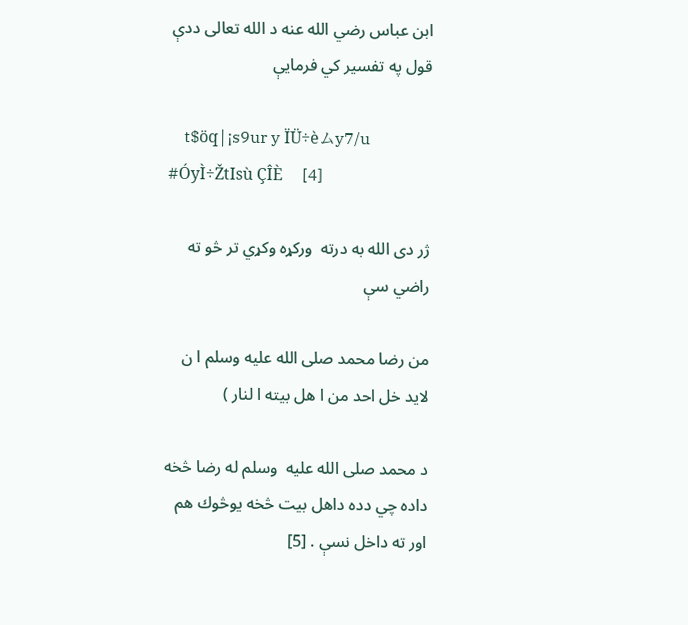ابن عباس رضي الله عنه د الله تعالى ددې قول په تفسير كي فرمايې

    t$öq|¡s9ur y ÏÜ÷èムy7/u #ÓyÌ÷ŽtIsù ÇÎÈ     [4]

ژر دى الله به درته  وركړه وكړي تر څو ته راضي سې

من رضا محمد صلى الله عليه وسلم ا ن لايد خل احد من ا هل بيته ا لنار )

د محمد صلى الله عليه  وسلم له رضا څخه داده چي دده داهل بيت څخه يوڅوك هم اور ته داخل نسې . [5]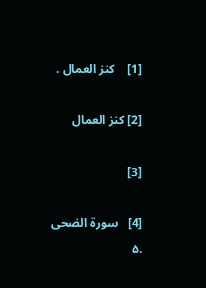[1]    كنز العمال .

[2] كنز العمال

[3]

[4]   سورة الضحى .۵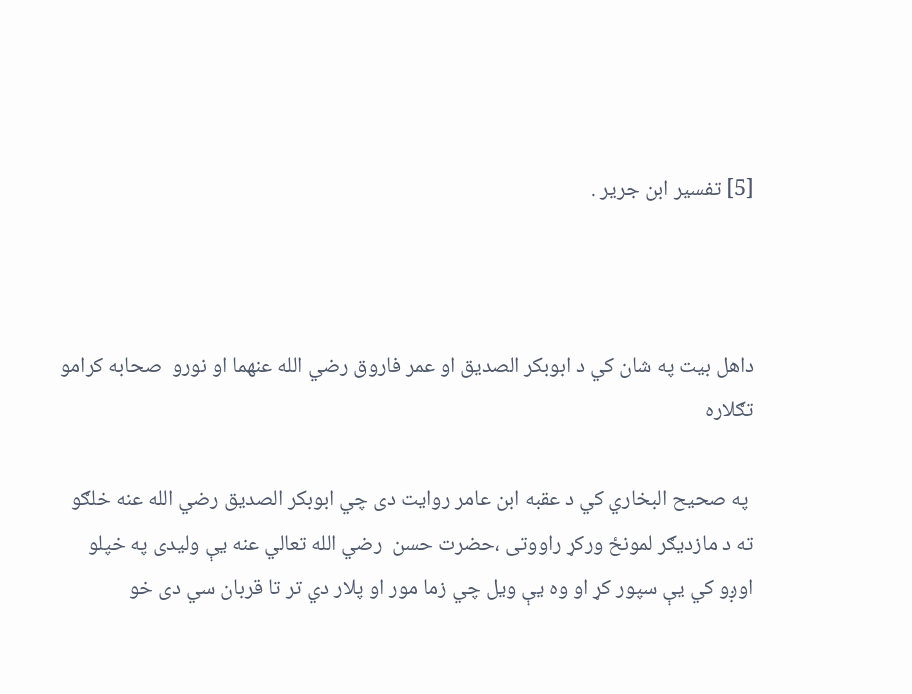[5] تفسير ابن جرير .



داهل بيت په شان كي د ابوبكر الصديق او عمر فاروق رضي الله عنهما او نورو  صحابه كرامو تګلاره

 په صحيح البخاري كي د عقبه ابن عامر روايت دى چي ابوبكر الصديق رضي الله عنه خلګو ته د مازديګر لمونځ وركړ راووتى ،حضرت حسن  رضي الله تعالي عنه يې وليدى په خپلو اوږو كي يې سپور كړ او وه يې ويل چي زما مور او پلار دي تر تا قربان سي دى خو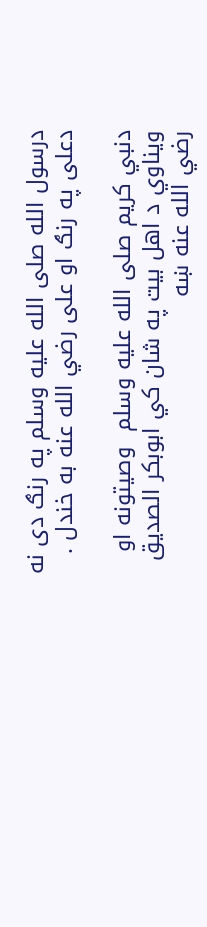درسول الله صلى الله عليه وسلم په رنګ دى نه دعلى په رنګ او على رضي الله عنه به خندل .

دنبي كريم صلى الله عليه وسلم  وصيتونه او ويناوي د اهل بيت په شان كي ابوبكر الصديق رضي الله عنه ښه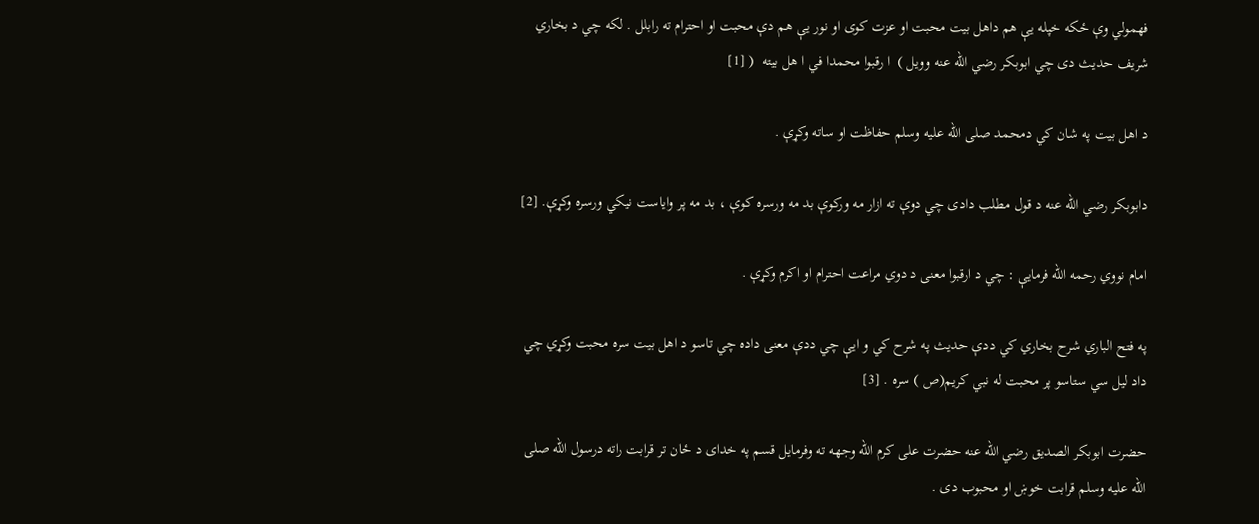فهمولي وې ځكه خپله يې هم داهل بيت محبت او عزت كوى او نور يې هم دې محبت او احترام ته رابلل . لكه چي د بخاري شريف حديث دى چي ابوبكر رضي الله عنه وويل )  ا رقبوا محمدا في ا هل بيته  ( [1]

د اهل بيت په شان كي دمحمد صلى الله عليه وسلم حفاظت او ساته وكړې .

دابوبكر رضي الله عنه د قول مطلب دادى چي دوې ته ازار مه وركوې بد مه ورسره كوې ، بد مه پر واياست نيكي ورسره وكړې. [2]

امام نووي رحمه الله فرمايې : چي د ارقبوا معنى د دوي مراعت احترام او اكرم وكړې .

په فتح الباري شرح بخاري كي ددې حديث په شرح كي و ايې چي ددې معنى داده چي تاسو د اهل بيت سره محبت وكړي چي داد ليل سي ستاسو پر محبت له نبي كريم(ص ) سره . [3]

حضرت ابوبكر الصديق رضي الله عنه حضرت على كرم الله وجهه ته وفرمايل قسم په خداى د ځان تر قرابت راته درسول الله صلى الله عليه وسلم قرابت خوښ او محبوب دى .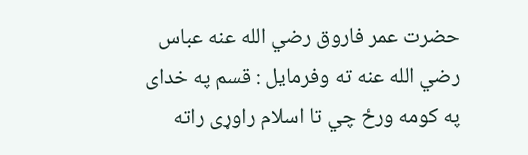حضرت عمر فاروق رضي الله عنه عباس رضي الله عنه ته وفرمايل : قسم په خداى په كومه ورځ چي تا اسلام راوړى راته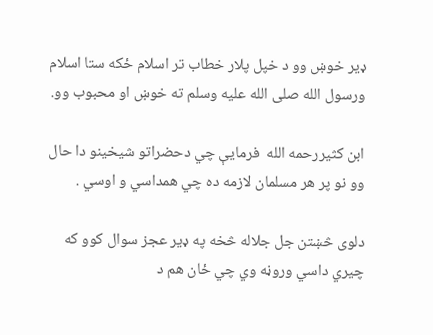ډير خوښ وو د خپل پلار خطاب تر اسلام ځكه ستا اسلام ورسول الله صلى الله عليه وسلم ته خوښ او محبوب وو.

ابن كثيررحمه الله  فرمايې چي دحضراتو شيخينو دا حال وو نو پر هر مسلمان لازمه ده چي همداسي و اوسي .

دلوى څښتن جل جلاله څخه په ډير عجز سوال كوو كه چيري داسي وروڼه وي چي ځان هم د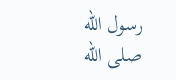رسول الله صلى الله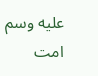عليه وسم امت